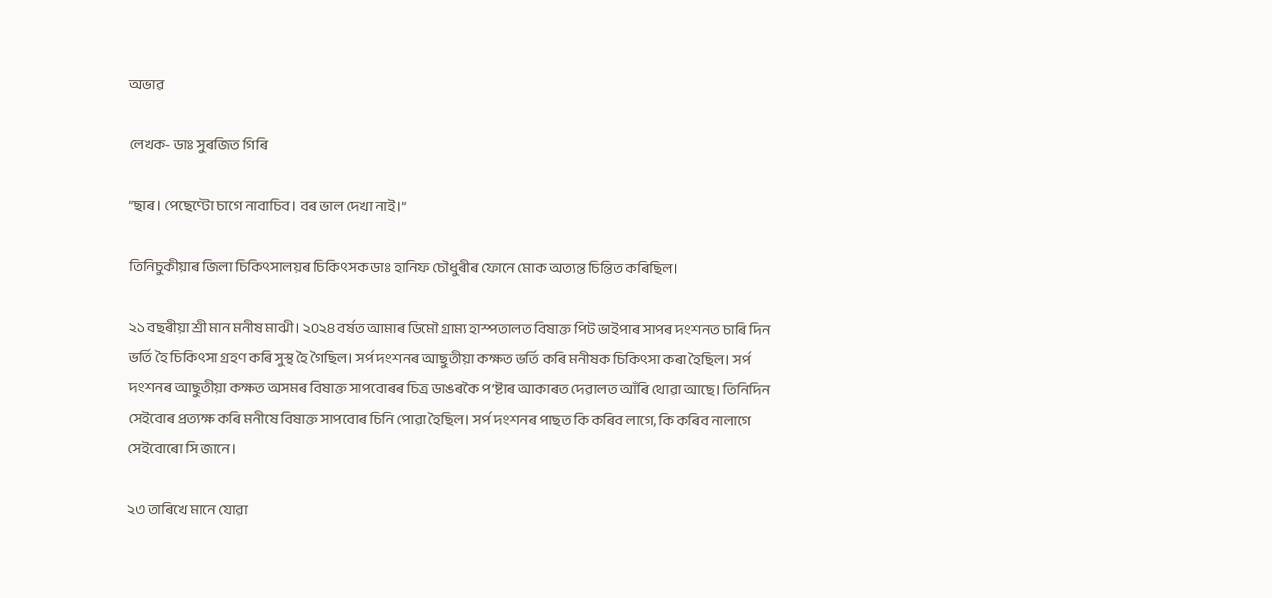অভাৱ

লেখক- ডাঃ সুৰজিত গিৰি

”ছাৰ। পেছেণ্টো চাগে নাবাচিব। বৰ ভাল দেখা নাই।”

তিনিচুকীয়াৰ জিলা চিকিৎসালয়ৰ চিকিৎসক ডাঃ হানিফ চৌধুৰীৰ ফোনে মোক অত্যন্ত চিন্তিত কৰিছিল।

২১ বছৰীয়া শ্ৰী মান মনীষ মাঝী। ২০২৪ বৰ্ষত আমাৰ ডিমৌ গ্ৰাম্য হাস্পতালত বিষাক্ত পিট ভাইপাৰ সাপৰ দংশনত চাৰি দিন ভৰ্তি হৈ চিকিৎসা গ্ৰহণ কৰি সুস্থ হৈ গৈছিল। সৰ্প দংশনৰ আছুতীয়া কক্ষত ভৰ্তি কৰি মনীষক চিকিৎসা কৰা হৈছিল। সৰ্প দংশনৰ আছুতীয়া কক্ষত অসমৰ বিষাক্ত সাপবোৰৰ চিত্ৰ ডাঙৰকৈ প’ষ্টাৰ আকাৰত দেৱালত আঁৰি থোৱা আছে। তিনিদিন সেইবোৰ প্ৰত্যক্ষ কৰি মনীষে বিষাক্ত সাপবোৰ চিনি পোৱা হৈছিল। সৰ্প দংশনৰ পাছত কি কৰিব লাগে, কি কৰিব নালাগে সেইবোৰো সি জানে।

২৩ তাৰিখে মানে যোৱা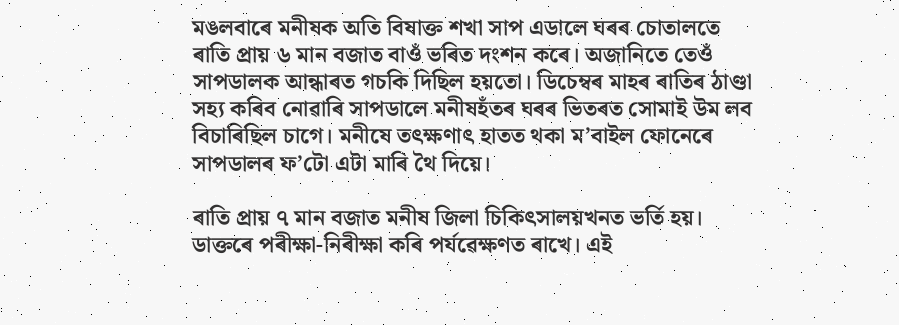মঙলবাৰে মনীষক অতি বিষাক্ত শখা সাপ এডালে ঘৰৰ চোতালতে ৰাতি প্ৰায় ৬‌ মান বজাত বাওঁ ভৰিত দংশন কৰে। অজানিতে তেওঁ সাপডালক আন্ধাৰত গচকি দিছিল হয়তো। ডিচেম্বৰ মাহৰ ৰাতিৰ ঠাণ্ডা সহ্য কৰিব নোৱাৰি সাপডালে মনীষহঁতৰ ঘৰৰ ভিতৰত সোমাই উম লব বিচাৰিছিল চাগে। মনীষে তৎক্ষণাৎ হাতত থকা ম’বাইল ফোনেৰে সাপডালৰ ফ’টো এটা মাৰি থৈ দিয়ে।

ৰাতি প্ৰায় ৭‌ মান বজাত মনীষ জিলা চিকিৎসালয়খনত ভৰ্তি হয়। ডাক্তৰে পৰীক্ষা-নিৰীক্ষা কৰি পৰ্যৱেক্ষণত ৰাখে। এই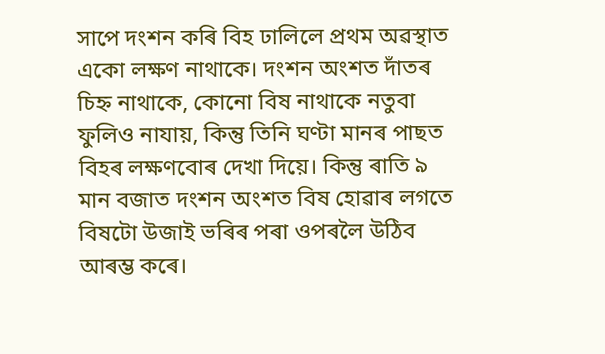সাপে দংশন কৰি বিহ ঢালিলে প্ৰথম অৱস্থাত একো লক্ষণ নাথাকে। দংশন অংশত দাঁতৰ চিহ্ন নাথাকে, কোনো বিষ নাথাকে নতুবা ফুলিও নাযায়, কিন্তু তিনি ঘণ্টা মানৰ পাছত বিহৰ লক্ষণবোৰ দেখা দিয়ে। কিন্তু ৰাতি ৯ মান বজাত দংশন অংশত বিষ হোৱাৰ লগতে বিষটো উজাই ভৰিৰ পৰা ওপৰলৈ উঠিব আৰম্ভ কৰে।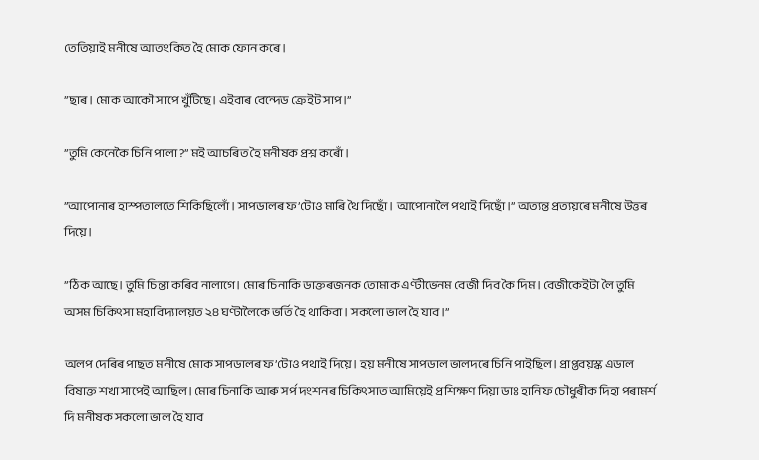তেতিয়াই মনীষে আতংকিত হৈ মোক ফোন কৰে।

”ছাৰ। মোক আকৌ সাপে খুঁটিছে। এইবাৰ বেন্দেড ক্ৰেইট সাপ।”

”তুমি কেনেকৈ চিনি পালা?” মই আচৰিত হৈ মনীষক প্ৰশ্ন কৰোঁ।

”আপোনাৰ হাস্পতালতে শিকিছিলোঁ। সাপডালৰ ফ’টোও মাৰি থৈ দিছোঁ। আপোনালৈ পথাই দিছোঁ।” অত্যন্ত প্ৰত্যয়ৰে মনীষে উত্তৰ দিয়ে।

”ঠিক আছে। তুমি চিন্তা কৰিব নালাগে। মোৰ চিনাকি ডাক্তৰজনক তোমাক এণ্টীভেনম বেজী দিব কৈ দিম। বেজীকেইটা লৈ তুমি অসম চিকিৎসা মহাবিদ্যালয়ত ২৪‌ ঘণ্টালৈকে ভৰ্তি হৈ থাকিবা। সকলো ভাল হৈ যাব।”

অলপ দেৰিৰ পাছত মনীষে মোক সাপডালৰ ফ’টোও পথাই দিয়ে। হয় মনীষে সাপডাল ভালদৰে চিনি পাইছিল। প্ৰাপ্তবয়স্ক এডাল বিষাক্ত শখা সাপেই‌ আছিল। মোৰ চিনাকি আৰু সৰ্প দংশনৰ চিকিৎসাত আমিয়েই প্ৰশিক্ষণ দিয়া ডাঃ হানিফ চৌধুৰীক দিহা পৰামৰ্শ দি মনীষক সকলো ভাল হৈ যাব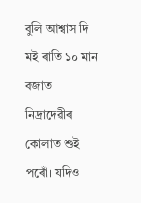বুলি আশ্বাস দি মই ৰাতি ১০ মান বজাত নিদ্ৰাদেৱীৰ কোলাত শুই পৰোঁ। যদিও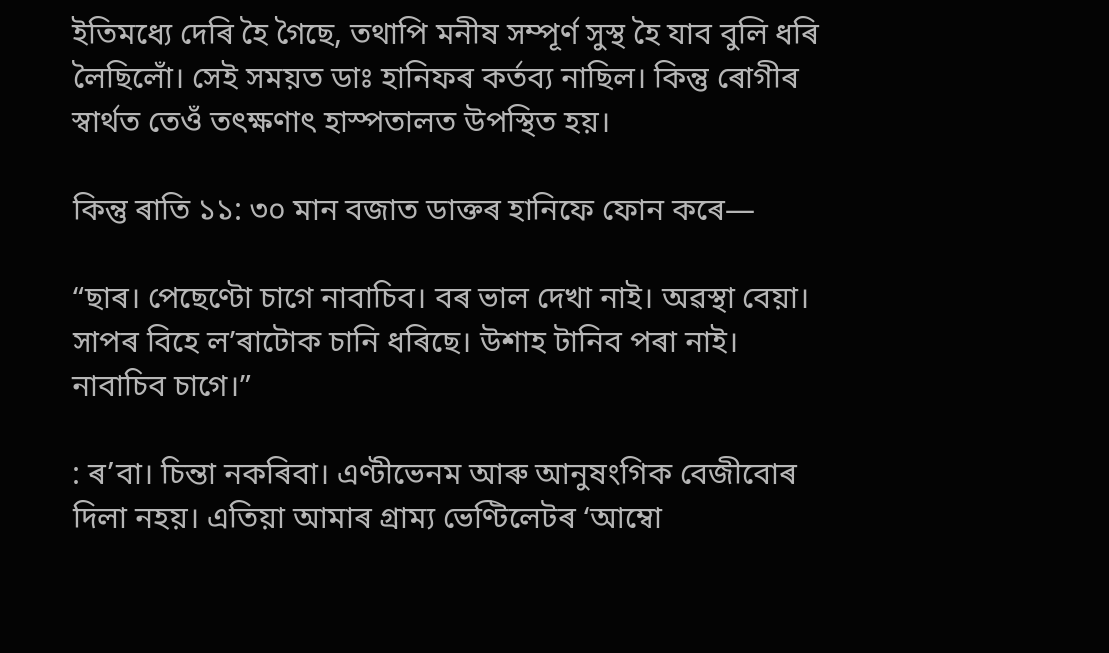ইতিমধ্যে দেৰি হৈ গৈছে, তথাপি মনীষ সম্পূৰ্ণ সুস্থ হৈ যাব বুলি ধৰি লৈছিলোঁ। সেই সময়ত ডাঃ হানিফৰ কৰ্তব্য নাছিল। কিন্তু ৰোগীৰ স্বাৰ্থত তেওঁ তৎক্ষণাৎ হাস্পতালত উপস্থিত হয়।

কিন্তু ৰাতি ১১: ৩০ মান বজাত ডাক্তৰ হানিফে ফোন কৰে—

“ছাৰ। পেছেণ্টো চাগে নাবাচিব। বৰ ভাল দেখা নাই। অৱস্থা বেয়া। সাপৰ বিহে ল’ৰাটোক চানি ধৰিছে। উশাহ টানিব পৰা নাই। নাবাচিব চাগে।”

: ৰʼবা। চিন্তা নকৰিবা। এণ্টীভেনম আৰু আনুষংগিক বেজীবোৰ দিলা নহয়। এতিয়া আমাৰ গ্ৰাম্য ভেণ্টিলেটৰ ‘আম্বো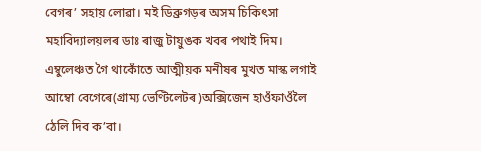বেগৰ’ সহায় লোৱা। মই ডিব্ৰুগড়ৰ অসম চিকিৎসা মহাবিদ্যালয়লৰ ডাঃ ৰাজু টায়ুঙক খবৰ পথাই দিম। এম্বুলেঞ্চত গৈ থাকোঁতে আত্মীয়ক মনীষৰ মুখত মাস্ক লগাই আম্বো বেগেৰে(গ্ৰাম্য ভেণ্টিলেটৰ)অক্সিজেন হাওঁফাওঁলৈ ঠেলি দিব ক’বা।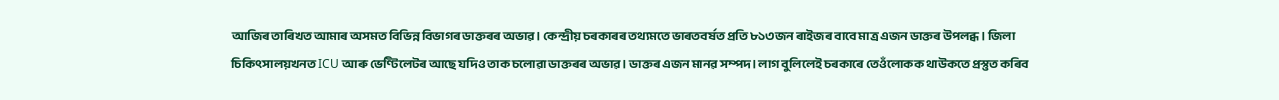আজিৰ তাৰিখত আমাৰ অসমত বিভিন্ন বিভাগৰ ডাক্তৰৰ অভাৱ। কেন্দ্ৰীয় চৰকাৰৰ তথ্যমতে ভাৰতবৰ্ষত প্ৰতি ৮১৩জন ৰাইজৰ বাবে মাত্ৰ এজন ডাক্তৰ উপলব্ধ। জিলা চিকিৎসালয়খনত ICU আৰু ভেণ্টিলেটৰ আছে যদিও তাক চলোৱা ডাক্তৰৰ অভাৱ। ডাক্তৰ এজন মানৱ সম্পদ। লাগ বুলিলেই চৰকাৰে তেওঁলোকক থাউকতে প্ৰস্তুত কৰিব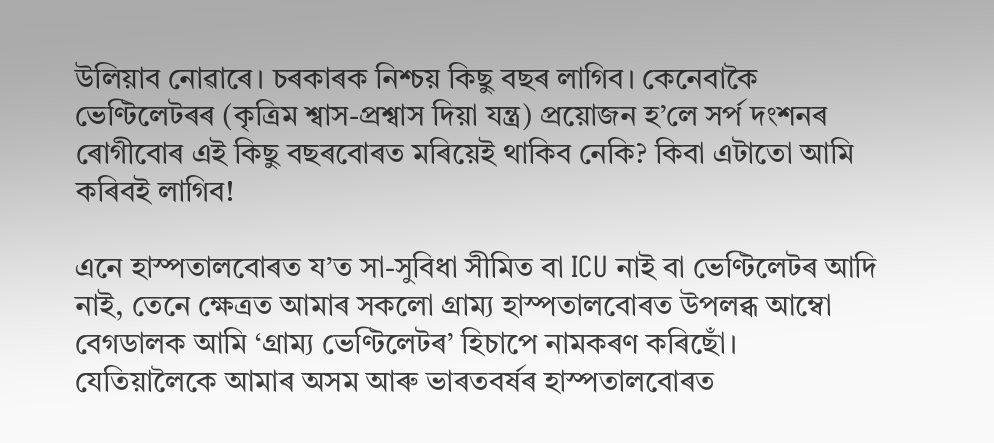উলিয়াব নোৱাৰে। চৰকাৰক নিশ্চয় কিছু বছৰ লাগিব। কেনেবাকৈ ভেণ্টিলেটৰৰ (কৃত্ৰিম শ্বাস-প্ৰশ্বাস দিয়া যন্ত্ৰ) প্ৰয়োজন হ’লে সৰ্প দংশনৰ ৰোগীবোৰ এই কিছু বছৰবোৰত মৰিয়েই থাকিব নেকি? কিবা এটাতো আমি কৰিবই লাগিব!

এনে হাস্পতালবোৰত য’ত সা-সুবিধা সীমিত বা ICU নাই বা ভেণ্টিলেটৰ আদি নাই, তেনে ক্ষেত্ৰত আমাৰ সকলো গ্ৰাম্য হাস্পতালবোৰত উপলব্ধ আম্বো বেগডালক আমি ‘গ্ৰাম্য ভেণ্টিলেটৰ’ হিচাপে নামকৰণ কৰিছোঁ। যেতিয়ালৈকে আমাৰ অসম আৰু ভাৰতবৰ্ষৰ হাস্পতালবোৰত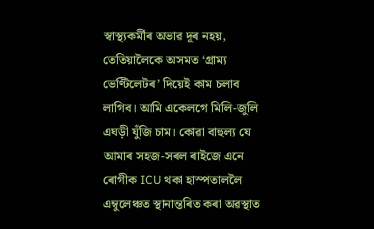স্বাস্থ্যকৰ্মীৰ অভাৱ দূৰ নহয়, তেতিয়ালৈকে অসমত ‘গ্ৰাম্য ভেণ্টিলেটৰ’ দিয়েই কাম চলাব লাগিব। আমি একেলগে মিলি-জুলি এঘড়ী যুঁজি চাম। কোৱা বাহুল্য যে আমাৰ সহজ-সৰল ৰাইজে এনে ৰোগীক ICU থকা হাস্পতাললৈ এম্বুলেঞ্চত স্থানান্তৰিত কৰা অৱস্থাত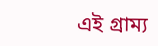এই গ্ৰাম্য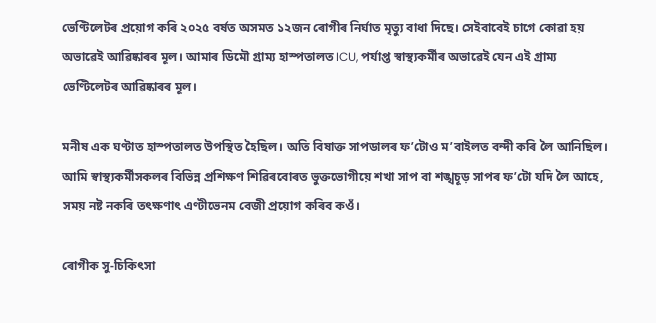ভেণ্টিলেটৰ প্ৰয়োগ কৰি ২০২৫ বৰ্ষত অসমত ১২জন ৰোগীৰ নিৰ্ঘাত মৃত্যু বাধা দিছে। সেইবাবেই চাগে কোৱা হয় অভাৱেই আৱিষ্কাৰৰ মূল। আমাৰ ডিমৌ গ্ৰাম্য হাস্পতালত ICU, পৰ্যাপ্ত স্বাস্থ্যকৰ্মীৰ অভাৱেই যেন এই গ্ৰাম্য ভেণ্টিলেটৰ আৱিষ্কাৰৰ মূল।

মনীষ এক ঘণ্টাত হাস্পতালত উপস্থিত হৈছিল। অতি বিষাক্ত সাপডালৰ ফ’টোও ম’বাইলত বন্দী কৰি লৈ আনিছিল। আমি স্বাস্থ্যকৰ্মীসকলৰ বিভিন্ন প্ৰশিক্ষণ শিৱিৰবোৰত ভুক্তভোগীয়ে শখা সাপ বা শঙ্খচূড় সাপৰ ফ’টো যদি লৈ আহে, সময় নষ্ট নকৰি তৎক্ষণাৎ এণ্টীভেনম বেজী প্ৰয়োগ কৰিব কওঁ।

ৰোগীক সু-চিকিৎসা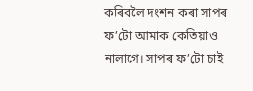কৰিবলৈ দংশন কৰা সাপৰ ফ’টো আমাক কেতিয়াও নালাগে। সাপৰ ফ’টো চাই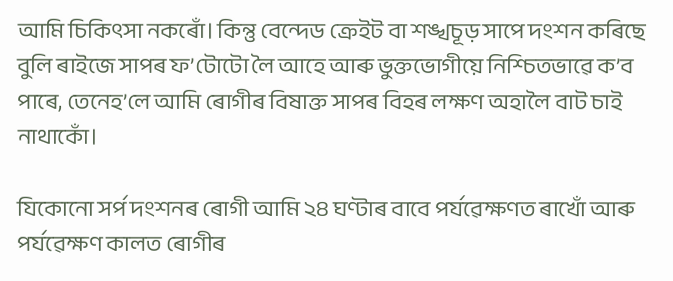আমি চিকিৎসা নকৰোঁ। কিন্তু বেন্দেড ক্ৰেইট বা শঙ্খচূড় সাপে দংশন কৰিছে বুলি ৰাইজে সাপৰ ফ’টোটো লৈ আহে আৰু ভুক্তভোগীয়ে নিশ্চিতভাৱে ক’ব পাৰে, তেনেহ’লে আমি ৰোগীৰ বিষাক্ত সাপৰ বিহৰ লক্ষণ অহালৈ বাট চাই নাথাকোঁ।

যিকোনো সৰ্প দংশনৰ ৰোগী আমি ২৪ ঘণ্টাৰ বাবে পৰ্যৱেক্ষণত ৰাখোঁ আৰু পৰ্যৱেক্ষণ কালত ৰোগীৰ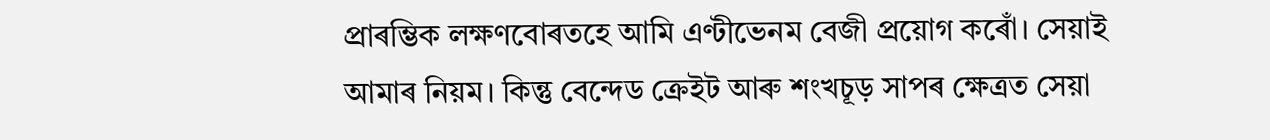প্ৰাৰম্ভিক লক্ষণবোৰতহে আমি এণ্টীভেনম বেজী প্ৰয়োগ কৰোঁ। সেয়াই আমাৰ নিয়ম। কিন্তু বেন্দেড ক্ৰেইট আৰু শংখচূড় সাপৰ ক্ষেত্ৰত সেয়া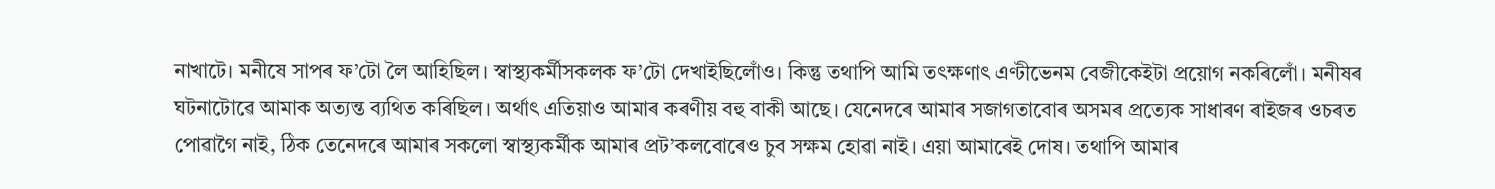নাখাটে। মনীষে সাপৰ ফ’টো লৈ আহিছিল। স্বাস্থ্যকৰ্মীসকলক ফ’টো দেখাইছিলোঁও। কিন্তু তথাপি আমি তৎক্ষণাৎ এণ্টীভেনম বেজীকেইটা প্ৰয়োগ নকৰিলোঁ। মনীষৰ ঘটনাটোৱে আমাক অত্যন্ত ব্যথিত কৰিছিল। অৰ্থাৎ এতিয়াও আমাৰ কৰণীয় বহু বাকী আছে। যেনেদৰে আমাৰ সজাগতাবোৰ অসমৰ প্ৰত্যেক সাধাৰণ ৰাইজৰ ওচৰত পোৱাগৈ নাই, ঠিক তেনেদৰে আমাৰ সকলো স্বাস্থ্যকৰ্মীক আমাৰ প্ৰট’কলবোৰেও চুব সক্ষম হোৱা নাই। এয়া আমাৰেই দোষ। তথাপি আমাৰ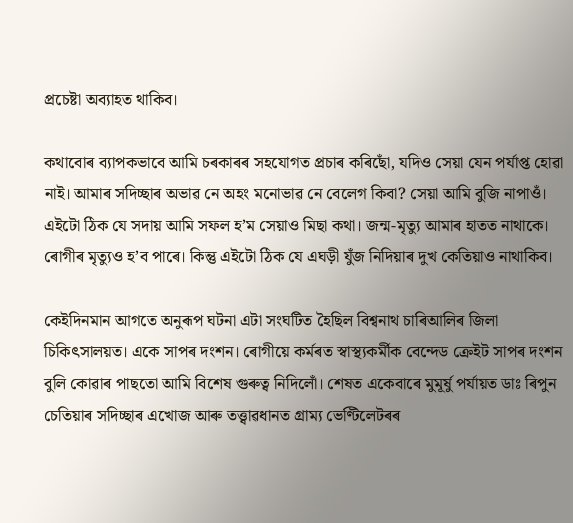প্ৰচেষ্টা অব্যাহত থাকিব।

কথাবোৰ ব্যাপকভাবে আমি চৰকাৰৰ সহযোগত প্ৰচাৰ কৰিছোঁ, যদিও সেয়া যেন পৰ্যাপ্ত হোৱা নাই। আমাৰ সদিচ্ছাৰ অভাৱ নে অহং মনোভাৱ নে বেলেগ কিবা? সেয়া আমি বুজি নাপাওঁ। এইটো ঠিক যে সদায় আমি সফল হ’ম সেয়াও মিছা কথা। জন্ম-মৃত্যু আমাৰ হাতত নাথাকে। ৰোগীৰ মৃত্যুও হ’ব পাৰে। কিন্তু এইটো ঠিক যে এঘড়ী যুঁজ নিদিয়াৰ দুখ কেতিয়াও নাথাকিব।

কেইদিনমান আগতে অনুৰূপ ঘটনা এটা সংঘটিত হৈছিল বিশ্বনাথ চাৰিআলিৰ জিলা চিকিৎসালয়ত। একে সাপৰ দংশন। ৰোগী‌য়ে কৰ্মৰত স্বাস্থ্যকৰ্মীক বেন্দেড ক্ৰেইট সাপৰ দংশন বুলি কোৱাৰ পাছতো আমি বিশেষ গুৰুত্ব নিদিলোঁ। শেষত একেবাৰে মুমূৰ্ষু পৰ্যায়ত ডাঃ ৰিপুন চেতিয়াৰ সদিচ্ছাৰ এখোজ আৰু তত্ত্বাৱধানত গ্ৰাম্য ভেণ্টিলেটৰৰ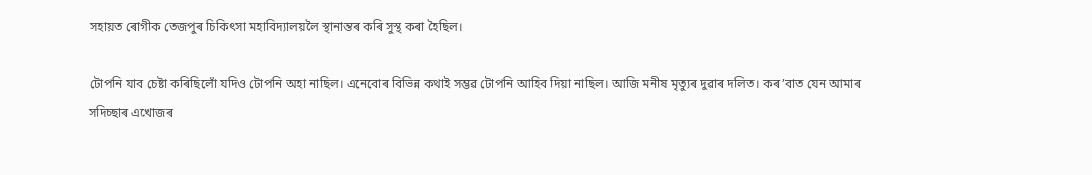সহায়ত ৰোগীক তেজপুৰ চিকিৎসা মহাবিদ্যালয়লৈ স্থানান্তৰ কৰি সুস্থ কৰা হৈছিল।

টোপনি যাব চেষ্টা কৰিছিলোঁ যদিও টোপনি অহা নাছিল। এনেবোৰ বিভিন্ন কথাই সম্ভৱ টোপনি আহিব দিয়া নাছিল। আজি মনীষ মৃত্যুৰ দুৱাৰ দলিত। কৰ’বাত যেন আমাৰ সদিচ্ছাৰ এখোজৰ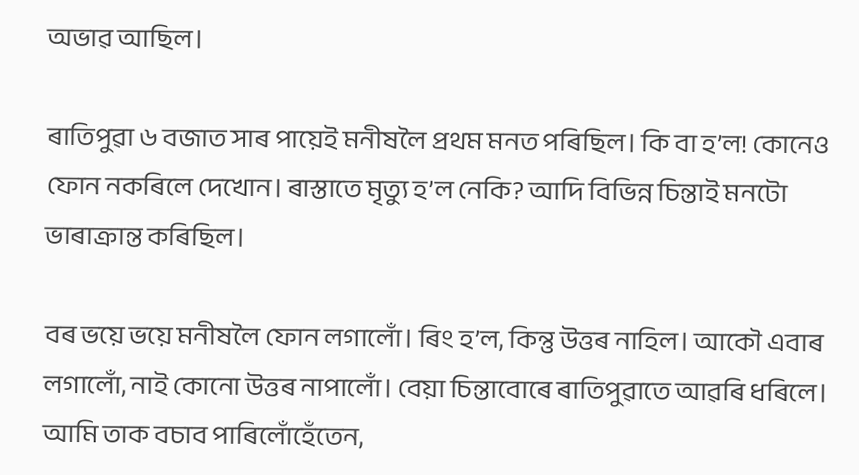অভাৱ আছিল।

ৰাতিপুৱা ৬ বজাত সাৰ পায়েই মনীষলৈ প্ৰথম মনত পৰিছিল। কি বা হ’ল! কোনেও ফোন নকৰিলে দেখোন। ৰাস্তাতে মৃত্যু হ’ল নেকি? আদি বিভিন্ন চিন্তাই মনটো ভাৰাক্ৰান্ত কৰিছিল।

বৰ ভয়ে ভয়ে মনীষলৈ ফোন লগালোঁ। ৰিং হ’ল, কিন্তু উত্তৰ নাহিল। আকৌ এবাৰ লগালোঁ, নাই কোনো উত্তৰ নাপালোঁ। বেয়া চিন্তাবোৰে ৰাতিপুৱাতে আৱৰি ধৰিলে। আমি তাক বচাব পাৰিলোঁহেঁতেন,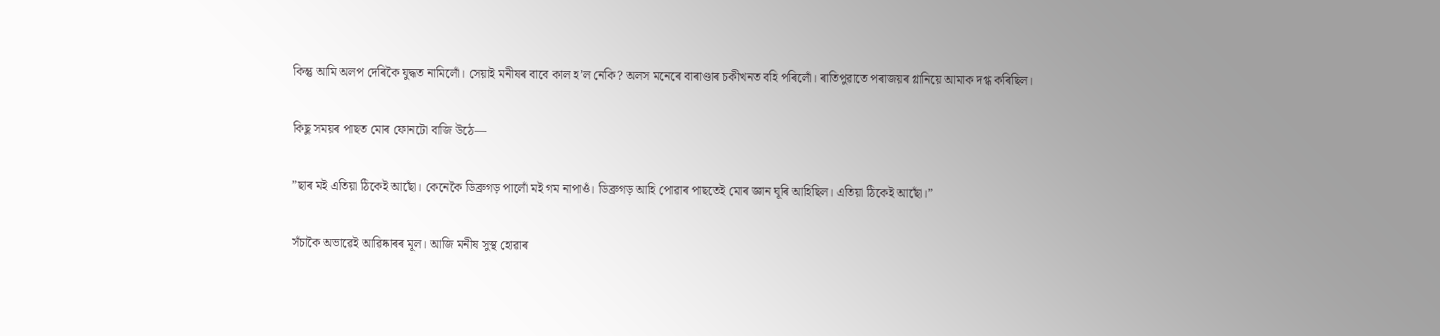কিন্তু আমি অলপ দেৰিকৈ যুদ্ধত নামিলোঁ। সেয়াই মনীষৰ বাবে কাল হ’ল নেকি? অলস মনেৰে বাৰাণ্ডাৰ চকীখনত বহি পৰিলোঁ। ৰাতিপুৱাতে পৰাজয়ৰ গ্লানিয়ে আমাক দগ্ধ কৰিছিল।

কিছু সময়ৰ পাছত মোৰ ফোনটো বাজি উঠে—

”ছাৰ মই এতিয়া ঠিকেই আছোঁ। কেনেকৈ ডিব্ৰুগড় পালোঁ মই গম নাপাওঁ। ডিব্ৰুগড় আহি পোৱাৰ পাছতেই মোৰ জ্ঞান ঘূৰি আহিছিল। এতিয়া ঠিকেই আছোঁ।”

সঁচাকৈ অভাৱেই আৱিষ্কাৰৰ মূল। আজি মনীষ সুস্থ হোৱাৰ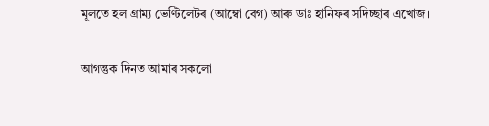মূলতে হল গ্ৰাম্য ভেণ্টিলেটৰ (আম্বো বেগ) আৰু ডাঃ হানিফৰ সদিচ্ছাৰ এখোজ।

আগন্তুক দিনত আমাৰ সকলো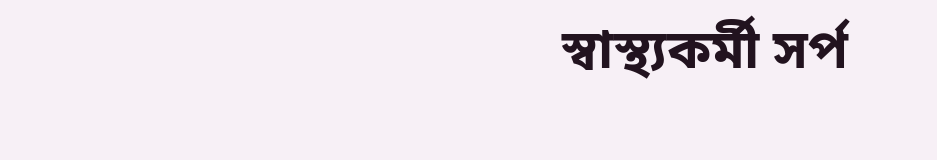স্বাস্থ্যকৰ্মী সৰ্প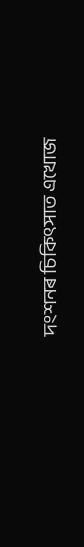দংশনৰ চিকিৎসাত এখোজ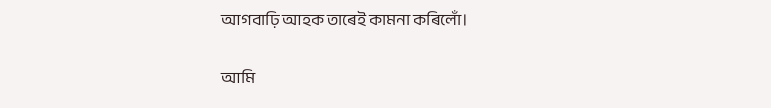আগবাঢ়ি আহক তাৰেই কামনা কৰিলোঁ।

আমি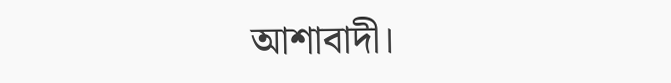আশাবাদী।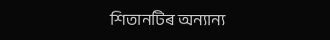শিতানটিৰ অন্যান্য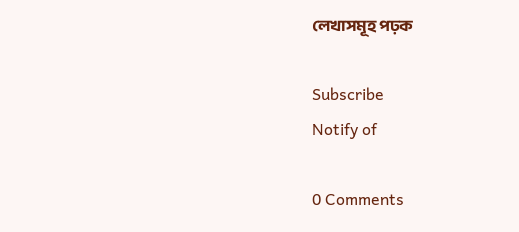লেখাসমূহ পঢ়ক

Subscribe
Notify of

0 Comments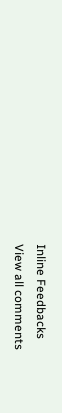Inline Feedbacks
View all comments